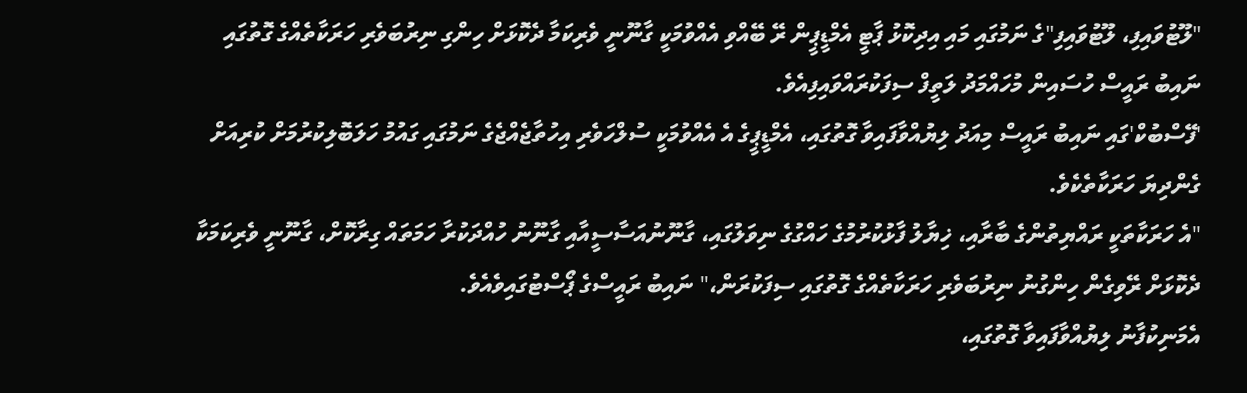"ލޫޓުވައިފި، ލޫޓުވައިފި"ގެ ނަމުގައި މައި އިދިކޮޅު ޕާޓީ އެމްޑީޕީން ރޭ ބޭއްވި އެއްވުމަކީ ގާނޫނީ ވެރިކަމާ ދެކޮޅަށް ހިންގި ނިރުބަވެރި ހަރަކާތެއްގެ ގޮތުގައި ނައިބު ރައީސް ހުސައިން މުހައްމަދު ލަތީފް ސިފަކުރައްވައިފިއެވެ.
'ފޭސްބުކް'ގައި ނައިބު ރައީސް މިއަދު ލިޔުއްވާފައިވާ ގޮތުގައި، އެމްޑީޕީގެ އެ އެއްވުމަކީ ސުލްހަވެރި އިހުތާޖެއްޖެގެ ނަމުގައި ގައުމު ހަލަބޮލިކުރުމަށް ކުރިއަށް ގެންދިޔަ ހަރަކާތެކެވެ.
"އެ ހަރަކާތަކީ ރައްޔިތުންގެ ބާރާއި، ޚިޔާލު ފާޅުކުރުމުގެ ހައްގުގެ ނިވަލުގައި، ގާނޫނުއަސާސީއާއި ގާނޫނު ހުއްދަކުރާ ހަމަތައް ގިރާކޮށް، ގާނޫނީ ވެރިކަމަކާ ދެކޮޅަށް ރޭވިގެން ހިންގުނު ނިރުބަވެރި ހަރަކާތެއްގެ ގޮތުގައި ސިފަކުރަން،" ނައިބު ރައީސްގެ ޕޯސްޓުގައިވެއެވެ.
އެމަނިކުފާނު ލިޔުއްވާފައިވާ ގޮތުގައި،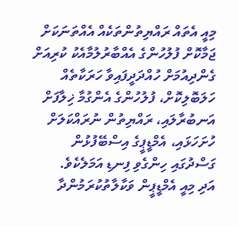މިއީ އެތައް ރައްޔިތުންތަކެއް އެއްތަނަކަށް ޖަމާކޮށް ފުލުހުންގެ އެއްބާރުލުމާއެކު ކުރިއަށް ގެންދިއުމަށް ހުއްދަދީފައިވާ ހަރަކާތެއް ހަލަބޮލިކޮށް، ފުލުހުންގެ އެންގުމާ ޚިލާފަށް އަނބުރާލައި، ރައްޔިތުން ނުރައްކަލަށް ހުށަހަޅައި، އެމްޑީޕީގެ އިސްބޭފުޅުން ގަސްދުގައި ހިންގެވި ފިނޑި އަމަލެކެވެ.
އަދި މިއީ އެމްޑީޕީން ވަކާލާތުކުރަމުންދާ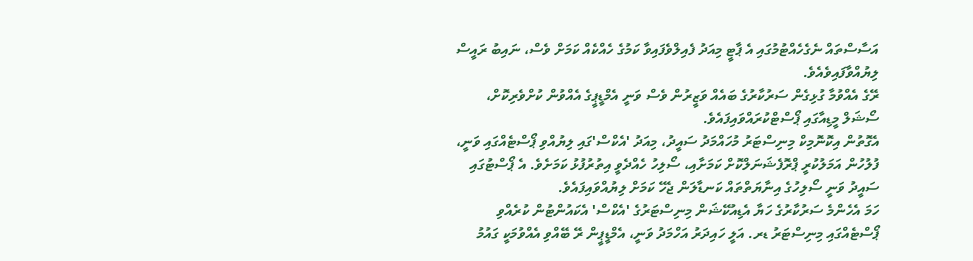އަސާސްތައް ނެގެހެއްޓުމުގައި އެ ޕާޓީ މިއަދު ފެއިލްވެފައިވާ ކަމުގެ ހެއްކެއް ކަމަށް ވެސް، ނައިބު ރައީސް ލިޔުއްވާފައިވެއެވެ.
ރޭގެ އެއްވުމާ ގުޅިގެން ސަރުކާރުގެ ބައެއް ވަޒީރުން ވެސް ވަނީ އެމްޑީޕީގެ އެއްވުން ކުށްވެރިކޮށް، ސޯޝަލް މީޑިއާގައި ޕޯސްޓްކުރައްވައިފައެވެ.
އެގޮތުން އިކޮނޮމިކް މިނިސްޓަރު މުހައްމަދު ސައީދު، މިއަދު 'އެކްސް'ގައި ލިޔުއްވި ޕޯސްޓެއްގައި ވަނީ، ފުލުހުން އަމަލުކުރީ ޕްރޮފެޝަނަލްކޮށް ކަމަށާއި، ސޯލިހު ހެއްދެވީ އިތުރުފުޅު ކަމަށެވެ. އެ ޕޯސްޓުގައި ސައީދު ވަނީ ސޯލިހުގެ އިނާޔަތްތައް ކަނޑާލަން ޖެހޭ ކަމަށް ލިޔުއްވައިފައެވެ.
ހަމަ އެހެންމެ ސަރުކާރުގެ ހަޔާ އެޑިއުކޭޝަން މިނިސްޓަރުގެ 'އެކްސް' އެކައުންޓުން ކުރެއްވި ޕޯސްޓެއްގައި މިނިސްޓަރު ޑރ. އަލީ ހައިދަރު އަހްމަދު ވަނީ، އެމްޑީޕީން ރޭ ބޭއްވި އެއްވުމަކީ ގައުމު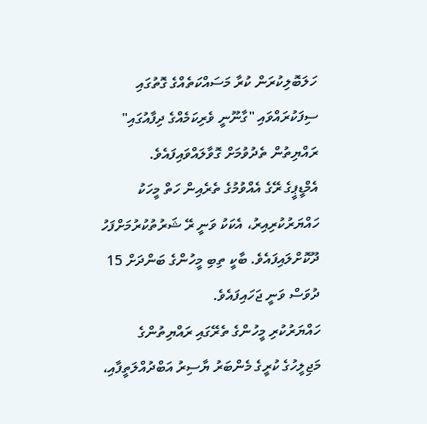ހަލަބޮލިކުރަން ކުރާ މަސައްކަތެއްގެ ގޮތުގައި ސިފަކުރައްވައި "ގާނޫނީ ވެރިކަމެއްގެ ދިފާއުގައި" ރައްޔިތުން ތެދުވުމަށް ގޮވާލައްވައިފައެވެ.
އެމްޑީޕީގެ ރޭގެ އެއްވުމުގެ ތެރެއިން ހަތް މީހަކު ހައްޔަރުކުރިއިރު، އެކަކު ވަނީ ރޭ ޝަރުތުކުރުމަށްފަހު ދޫކޮށްލައިފައެވެ. ބާކީ ތިބި މީހުންގެ ބަންދަށް 15 ދުވަސް ވަނީ ޖަހައިފައެވެ.
ހައްޔަރުކުރި މީހުންގެ ތެރޭގައި ރައްޔިތުންގެ މަޖިލީހުގެ ކުރީގެ މެންބަރު ޔާސިރު އަބްދުއްލަތީފާއި،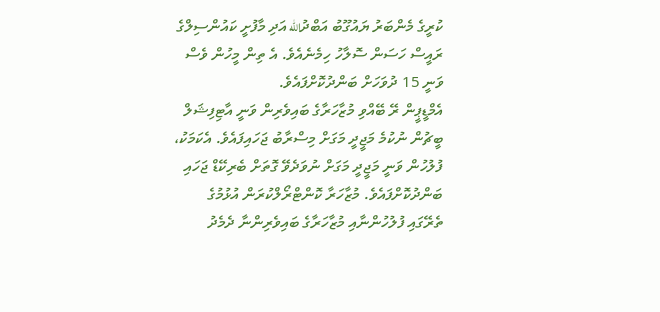ކުރީގެ މެންބަރު ޔައުގޫބު އަބްދުالله އަދި މާފުށީ ކައުންސިލްގެ ރައީސް ހަސަން ސޮލާހު ހިމެނެއެވެ. އެ ތިން މީހުން ވެސް ވަނީ 15 ދުވަހަށް ބަންދުކޮށްފައެވެ.
އެމްޑީޕީން ރޭ ބޭއްވި މުޒާހަރާގެ ބައިވެރިން ވަނީ އާޓިފިޝަލް ބީޗުން ނުކުމެ މަޖީދީ މަގަށް މިސްރާބު ޖަހައިފައެވެ. އެކަމަކު، ފުލުހުން ވަނީ މަޖީދީ މަގަށް ނުވަދެވޭ ގޮތަށް ބެރިކޭޑް ޖަހައި ބަންދުކޮށްފައެވެ. މުޒާހަރާ ކޮންޓްރޯލްކުރަން އުޅުމުގެ ތެރޭގައި ފުލުހުންނާއި މުޒާހަރާގެ ބައިވެރިންނާ ދެމެދު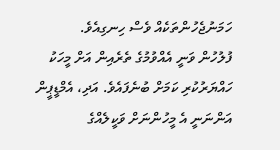ހަމަނުޖެހުންތަކެއް ވެސް ހިނގިއެވެ.
ފުލުހުން ވަނީ އެއްވުމުގެ ތެރެއިން އަށް މީހަކު ހައްޔަރުކުރި ކަމަށް ބުނެފައެވެ. އަދި، އެމްޑީޕީން އަންނަނީ އެ މީހުންނަށް ވަކީލެއްގެ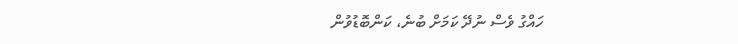ހައްގު ވެސް ނުދޭ ކަމަށް ބުނެ، ކަންބޮޑުވުން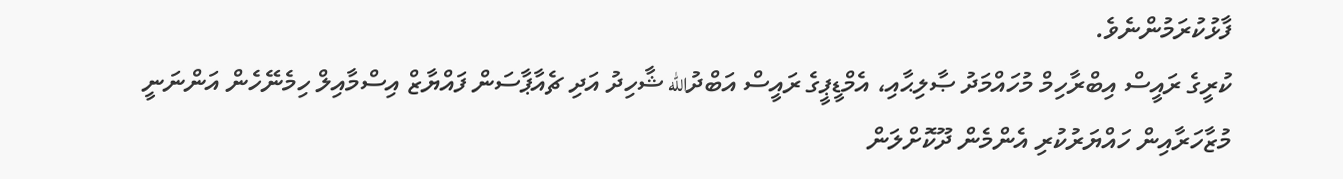ފާޅުކުރަމުންނެވެ.
ކުރީގެ ރައީސް އިބްރާހިމް މުހައްމަދު ޞާލިޙާއި، އެމްޑީޕީގެ ރައީސް އަބްދުالله ޝާހިދު އަދި ޗެއާޕާސަން ފައްޔާޒް އިސްމާއިލް ހިމެނޭހެން އަންނަނީ މުޒާހަރާއިން ހައްޔަރުކުރި އެންމެން ދޫކޮށްލަން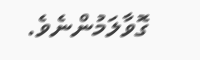ގޮވާލަމުންނެވެ.